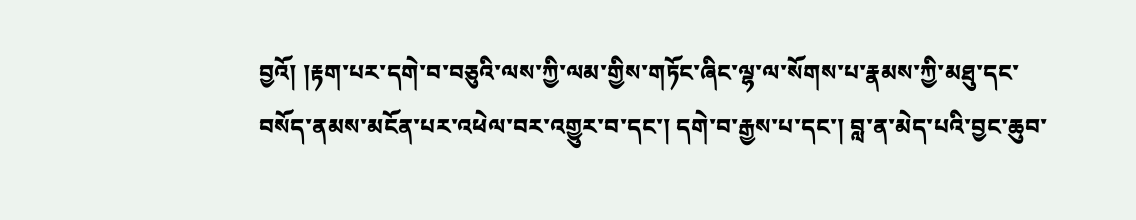བྱའོ། །རྟག་པར་དགེ་བ་བཅུའི་ལས་ཀྱི་ལམ་གྱིས་གཏོང་ཞིང་ལྷ་ལ་སོགས་པ་རྣམས་ཀྱི་མཐུ་དང་བསོད་ནམས་མངོན་པར་འཕེལ་བར་འགྱུར་བ་དང་། དགེ་བ་རྒྱས་པ་དང་། བླ་ན་མེད་པའི་བྱང་ཆུབ་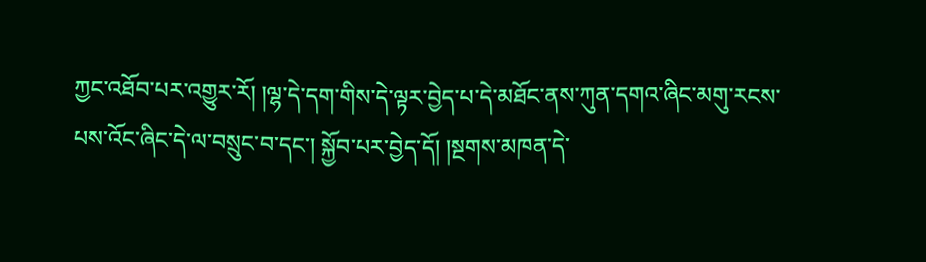ཀྱང་འཐོབ་པར་འགྱུར་རོ། །ལྷ་དེ་དག་གིས་དེ་ལྟར་བྱེད་པ་དེ་མཐོང་ནས་ཀུན་དགའ་ཞིང་མགུ་རངས་པས་འོང་ཞིང་དེ་ལ་བསྲུང་བ་དང་། སྐྱོབ་པར་བྱེད་དོ། །སྔགས་མཁན་དེ་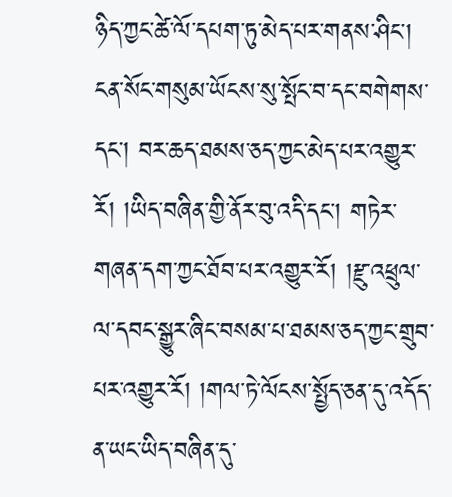ཉིད་ཀྱང་ཚེ་ལོ་དཔག་ཏུ་མེད་པར་གནས་ཤིང་། ངན་སོང་གསུམ་ཡོངས་སུ་སྤོང་བ་དང་བགེགས་དང་། བར་ཆད་ཐམས་ཅད་ཀྱང་མེད་པར་འགྱུར་རོ། །ཡིད་བཞིན་གྱི་ནོར་བུ་འདི་དང་། གཏེར་གཞན་དག་ཀྱང་ཐོབ་པར་འགྱུར་རོ། །རྫུ་འཕྲུལ་ལ་དབང་སྒྱུར་ཞིང་བསམ་པ་ཐམས་ཅད་ཀྱང་གྲུབ་པར་འགྱུར་རོ། །གལ་ཏེ་ལོངས་སྤྱོད་ཅན་དུ་འདོད་ན་ཡང་ཡིད་བཞིན་དུ་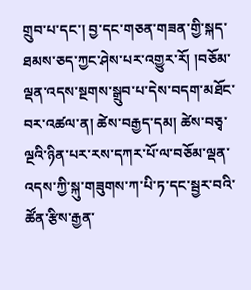གྲུབ་པ་དང་། བྱ་དང་གཅན་གཟན་གྱི་སྐད་ཐམས་ཅད་ཀྱང་ཤེས་པར་འགྱུར་རོ། །བཅོམ་ལྡན་འདས་སྔགས་སྒྲུབ་པ་དེས་བདག་མཐོང་བར་འཚལ་ན། ཚེས་བརྒྱད་དམ། ཚེས་བཅྭ་ལྔའི་ཉིན་པར་རས་དཀར་པོ་ལ་བཅོམ་ལྡན་འདས་ཀྱི་སྐུ་གཟུགས་ཀ་པི་ཏ་དང་སྦྱར་བའི་ཚོན་རྩིས་རྒྱན་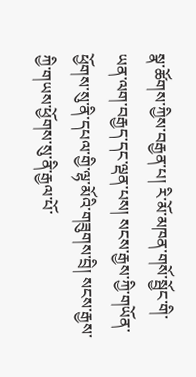སྣ་ཚོགས་ཀྱིས་བརྒྱན་པ། རི་མོ་མཁན་གསོ་སྦྱོང་གི་ཡན་ལག་བརྒྱད་དང་ལྡན་པས། སངས་རྒྱས་ཀྱི་གཡོན་ཕྱོགས་སུ་ནི་དཔལ་གྱི་ལྷ་མོའི་གཟུགས་བྲི། སངས་རྒྱས་ཀྱི་གཡས་ཕྱོགས་སུ་ནི་རྒྱལ་པོ་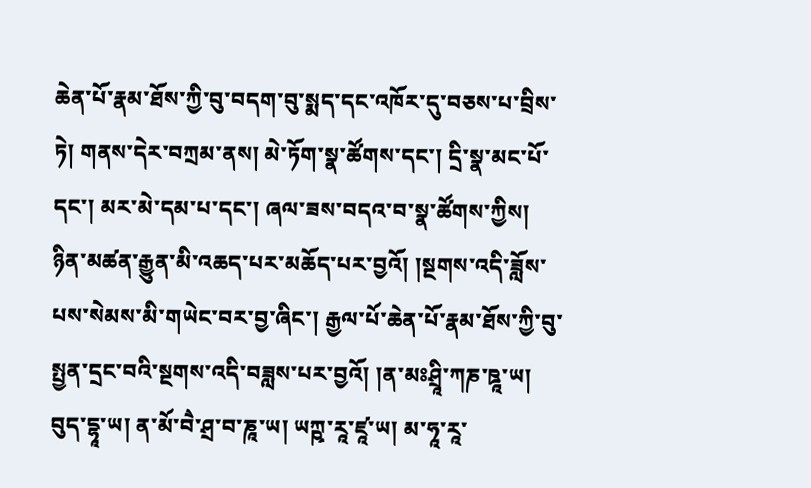ཆེན་པོ་རྣམ་ཐོས་ཀྱི་བུ་བདག་བུ་སྨད་དང་འཁོར་དུ་བཅས་པ་བྲིས་ཏེ། གནས་དེར་བཀྲམ་ནས། མེ་ཏོག་སྣ་ཚོགས་དང་། དྲི་སྣ་མང་པོ་དང་། མར་མེ་དམ་པ་དང་། ཞལ་ཟས་བདའ་བ་སྣ་ཚོགས་ཀྱིས། ཉིན་མཚན་རྒྱུན་མི་འཆད་པར་མཆོད་པར་བྱའོ། །སྔགས་འདི་ཟློས་པས་སེམས་མི་གཡེང་བར་བྱ་ཞིང་། རྒྱལ་པོ་ཆེན་པོ་རྣམ་ཐོས་ཀྱི་བུ་སྤྱན་དྲང་བའི་སྔགས་འདི་བཟླས་པར་བྱའོ། །ན་མཿཤྲཱི་ཀཎ་ཋཱ་ཡ། བུད་དྷཱ་ཡ། ན་མོ་བཻ་ཤྲ་བ་ཎཱ་ཡ། ཡཀྵ་རཱ་ཛཱ་ཡ། མ་ཧཱ་རཱ་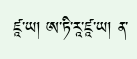ཛཱ་ཡ། ཨ་ཏི་རཱ་ཛཱ་ཡ། ན་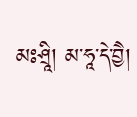མཿཤྲཱི། མ་ཧཱ་དེ་བྱཻ།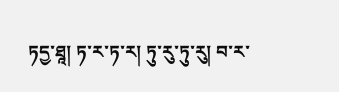ཏདྱ་ཐཱ། ཏ་ར་ཏ་ར། ཏུ་རུ་ཏུ་རུ། བ་ར་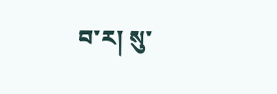བ་ར། སུ་